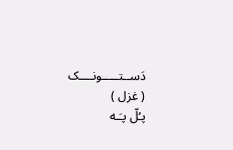دَســتـــــونــــک
( غزل )
پـُلّ پـَـه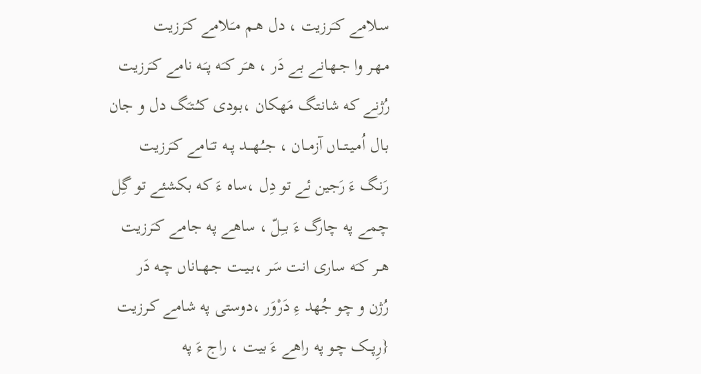سـلامے کـَرزیت ، دل هـم مـَـلامے کـَرزیت
مـهـر وا جـهـانے بے دَر ، هـَر کـَه پـَـه نامے کـَرزیت
رُژنے که شانتـگ مَهکان ،بـودی کـُـتـَگ دل و جان
بـال اُمـیـتـــاں آزمــان ، جـُـهـــد پــه تـَـامے کـَرزیت
رَنـگ ءَ رَجین ئے تو دِل ،ساه ءَ که بکشئے تو گِل
چمے په چارگ ءَ بــِلّ ، ساهے په جامے کـَرزیت
هــر کـَه ساری انت سَر ،بـیــت جـهــاناں چـه دَر
رُژن و چو جُهد ءِ دَرْوَر ،دوستی په شامے کـرزیت
{رِپــک چـو په راهے ءَ بیت ، راج ءَ په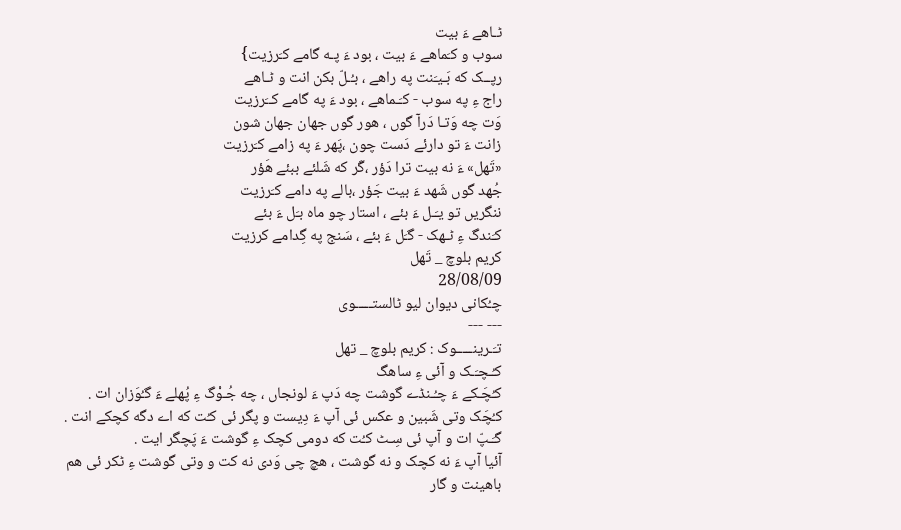ٹـاهے ءَ بیت
سوب و کـَماهے ءَ بیت ، بود ءَ پـه گامے کـَرزیت}
رپــک که بَـیـَنت په راهے ، بـُـلّ بکن انت و ٹـاهے
راج ءِ په سوب - کـَـماهے ، بود ءَ په گامے کــَرزیت
وَت چه وَتـا دَرآ گوں ، هور گوں جهان جهان شون
زانت ءَ تو دارئے دَست چون ،پَهر ءَ په زامے کـَرزیت
«تَهل» ءَ نه بیت ترا دَؤر ،گَر که شَلئے ببئے هَؤر
جُهد گوں شَهد ءَ بیت جَؤر ،بالے په دامے کـَرزیت
ننگریں تو یـَـل ءَ بئے ، استار چو ماه بـَل ءَ بئے
کـَندگ ءِ ٹـهک - گـَل ءَ بئے ، سَنج په گِدامے کرزیت
کریم بلوچ _ تَهل
28/08/09
چـُکانی دیوان لیو ٹالستـــــوی
--- ---
تـَـرینـــــوک : کریم بلوچ _ تهل
کـُـچـَـک و آئی ءِ ساهگ
کـُچَـکے ءَ چـُـنڈے گوشت چه دَپ ءَ لونجاں ، چه جُـوْگ ءِ پُهلے ءَ گـُوَزان ات . کـُچَک وتی شَبین و عکس ئی آپ ءَ دِیست و پگر ئی کـُت که اے دگه کچکے انت .
گـَـپّ ات و آپ ئی سِـٹ کـُت که دومی کچک ءِ گوشت ءَ پَچگر ایت .
آئیا آپ ءَ نه کچک و نه گوشت ، هچ چی وَدی نه کت و وتی گوشت ءِ ٹکر ئی هم باهینت و گار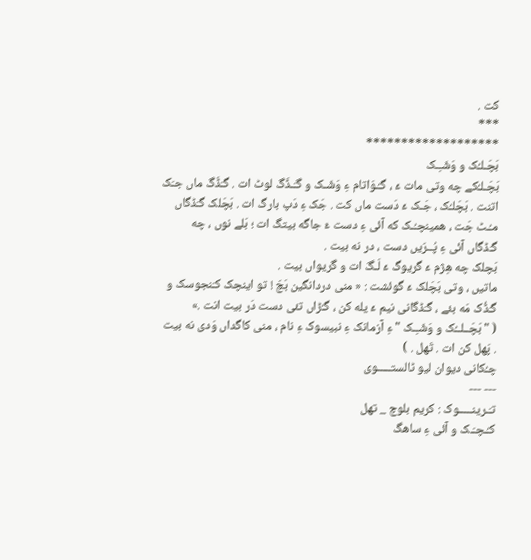کت .
***
*******************
بَچَـلـُک و وَشّـِـک
بَچَـلـُکے چه وتی مات ءَ ، گـُـوَاتام ءِ وَشّـک و گـَـڈَگ لوٹ ات . گـَڈَگ ماں جـَک اتنت . بَچَلـُک ، جَـک ءَ دَست ماں کت . جَک ءِ دَپ بارگ ات . بَچَلک گـَڈگاں مـُـٹ جَت ، همینچـُـک که آئی ءِ دست ءَ جاگه بیتگ ات ؛ بَلے نوں ، چه گـَڈگاں آئی ءِ پُــرّیں دست ، در نه بیت .
بَچلک چه هِژم ءَ گریوگ ءَ لَـگّ ات و گریواں بیت .
ماتیں ، وتی بَچَلک ءَ گوئشت : « منی دردانگین بَچّ ! تو اینچک کـَنجوسک و گـَڈُک مَه بئے ، گـَڈگانی نیم ءَ یله کن ، گـُڑاں تئی دست دَر بیت انت .»
( " بَچَــلــُک و وَشّـِـک " ءِ آزمانک ءِ نبیسوک ءِ نام ، منی کاگداں وَدی نه بیت . پَهل کن ات . تَهل . )
چـُکانی دیوان لیو ٹالستـــــوی
--- ---
تـَـرینـــــوک : کریم بلوچ _ تهل
کـُـچـَـک و آئی ءِ ساهگ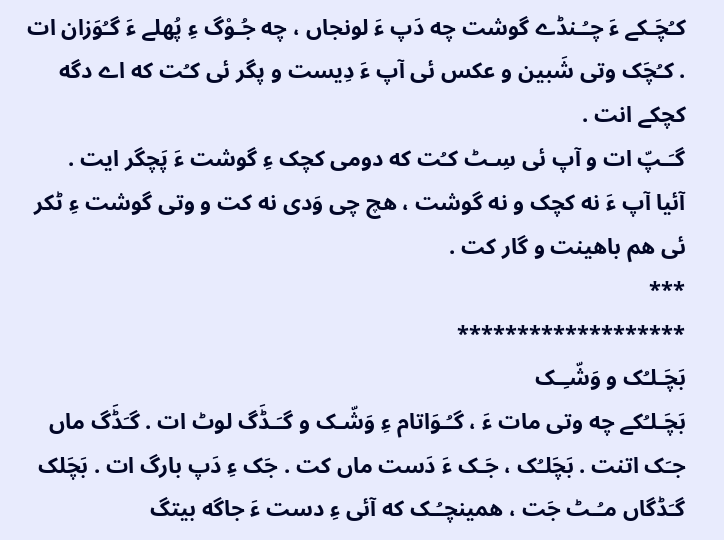کـُچَـکے ءَ چـُـنڈے گوشت چه دَپ ءَ لونجاں ، چه جُـوْگ ءِ پُهلے ءَ گـُوَزان ات . کـُچَک وتی شَبین و عکس ئی آپ ءَ دِیست و پگر ئی کـُت که اے دگه کچکے انت .
گـَـپّ ات و آپ ئی سِـٹ کـُت که دومی کچک ءِ گوشت ءَ پَچگر ایت .
آئیا آپ ءَ نه کچک و نه گوشت ، هچ چی وَدی نه کت و وتی گوشت ءِ ٹکر ئی هم باهینت و گار کت .
***
*******************
بَچَـلـُک و وَشّـِـک
بَچَـلـُکے چه وتی مات ءَ ، گـُـوَاتام ءِ وَشّـک و گـَـڈَگ لوٹ ات . گـَڈَگ ماں جـَک اتنت . بَچَلـُک ، جَـک ءَ دَست ماں کت . جَک ءِ دَپ بارگ ات . بَچَلک گـَڈگاں مـُـٹ جَت ، همینچـُـک که آئی ءِ دست ءَ جاگه بیتگ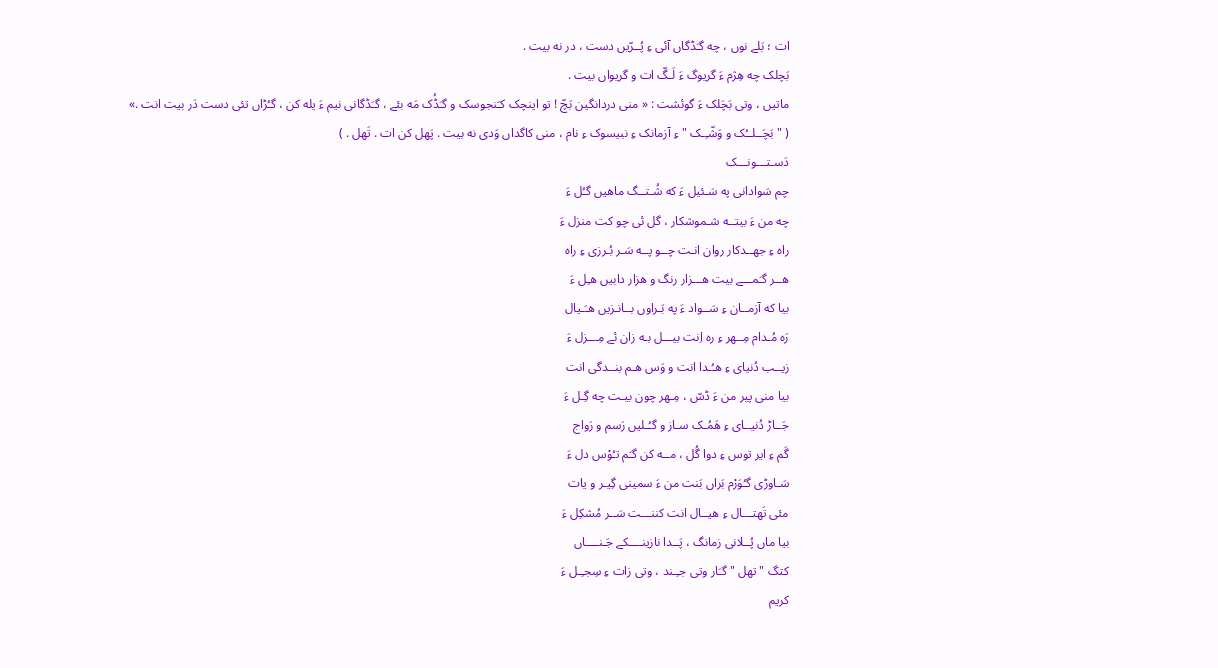ات ؛ بَلے نوں ، چه گـَڈگاں آئی ءِ پُــرّیں دست ، در نه بیت .
بَچلک چه هِژم ءَ گریوگ ءَ لَـگّ ات و گریواں بیت .
ماتیں ، وتی بَچَلک ءَ گوئشت : « منی دردانگین بَچّ ! تو اینچک کـَنجوسک و گـَڈُک مَه بئے ، گـَڈگانی نیم ءَ یله کن ، گـُڑاں تئی دست دَر بیت انت .»
( " بَچَــلــُک و وَشّـِـک " ءِ آزمانک ءِ نبیسوک ءِ نام ، منی کاگداں وَدی نه بیت . پَهل کن ات . تَهل . )
دَسـتـــونـــک
چم سَوادانی په سَـئیل ءَ که شُـتــگ ماهیں گـُل ءَ
چه من ءَ بیتــه شـموشکار ، گل ئی چو کت منزل ءَ
راه ءِ جهــدکار روان انـت چــو پــه سَـر بُـرزی ءِ راه
هــر گـَمـــے بیت هـــزار رنگ و هزار دابیں هـِل ءَ
بیا که آزمــان ءِ سَــواد ءَ په بَـراوں بــانـزیں هـَـیال
رَه مُـدام مِــهر ءِ ره اِنت بیـــل بـه زان ئے مِـــزل ءَ
زیــب دُنیای ءِ هـُـدا انت و وَس هـم بنــدگی انت
بیا منی پیر من ءَ ڈسّ ، مِـهر چون بیـت چه گِـل ءَ
جَــاڑ دُنیــای ءِ هَمُـک سـاز و گـُـلیں رَسم و رَواج
گَم ءِ ایر توس ءِ دوا گُل ، مــه کن گـَم تـُوْس دل ءَ
سَـاوڑی گـُوَرْم بَراں بَنت من ءَ سمینی گِیـر و یات
مئی تَهتـــال ءِ هیــال انت کننـــت سَــر مُشکِل ءَ
بیا ماں پُــلانی زمانگ ، پَــدا نازینــــکے جَـنــــاں
کتگ " تهل " گـَار وتی جـِـند ، وتی زات ءِ سِجـِـل ءَ
کریم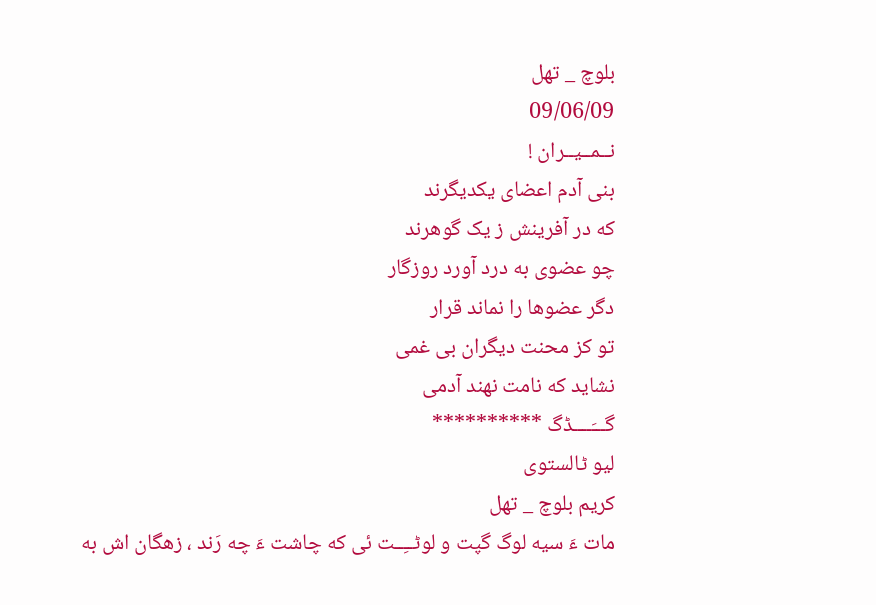بلوچ _ تهل
09/06/09
نــمــیــران !
بنی آدم اعضای یکدیگرند
که در آفرینش ز یک گوهرند
چو عضوی به درد آورد روزگار
دگر عضوها را نماند قرار
تو کز محنت دیگران بی غمی
نشاید که نامت نهند آدمی
گـــَــــڈگ **********
لیو ٹالستوی
کریم بلوچ _ تهل
مات ءَ سیه لوگ گپت و لوٹــِــت ئی که چاشت ءَ چه رَند ، زهگان اش به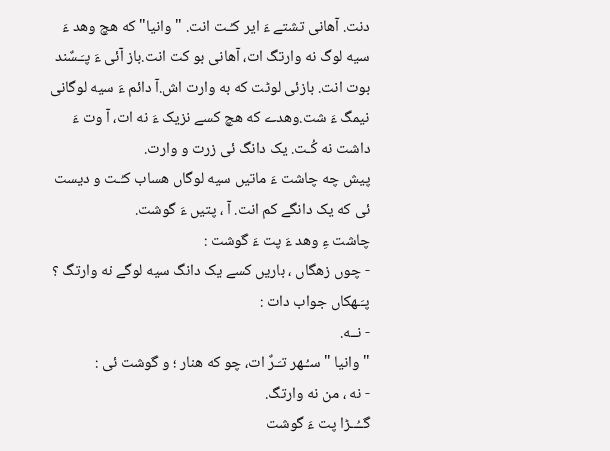دنت. آهانی تشتے ءَ ایر کـُـت انت. " وانیا" که هچ وهد ءَ سیه لوگ نه وارتگ ات، آهانی بو کت انت.باز آئی ءَ پـَـسٌند بوت انت. بازئی لوٹت که به وارت اش.آ دائم ءَ سیه لوگانی نیمگ ءَ شت.وهدے که هچ کسے نزیک ءَ نه ات، آ وت ءَ داشت نه کُـت. یک دانگ ئی زرت و وارت.
پیش چه چاشت ءَ ماتیں سیه لوگاں هساب کـُـت و دیست ئی که یک دانگے کم انت. آ ، پتیں ءَ گوشت.
چاشت ءِ وهد ءَ پت ءَ گوشت :
- چوں زهگاں ، باریں کسے یک دانگ سیه لوگے نه وارتگ ؟
پـَـهکاں جواب دات :
- نــه.
" وانیا " سـُـهر تـَـرٌ ات، چو که هنار ؛ و گوشت ئی :
- نه ، من نه وارتگ.
گــُــڑا پت ءَ گوشت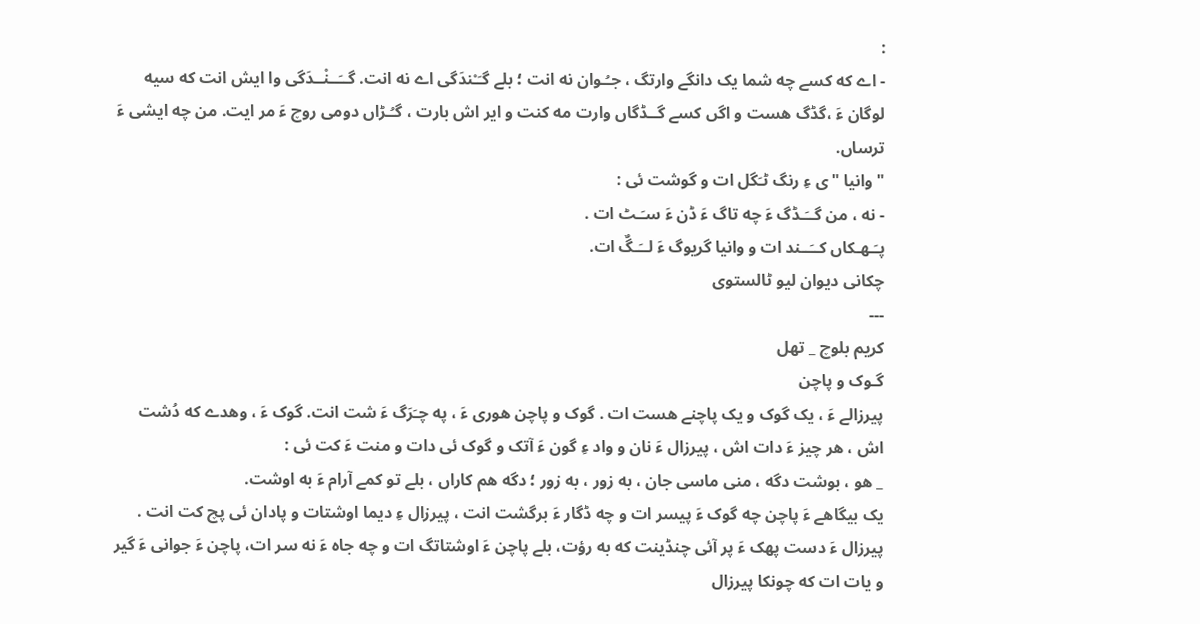:
- اے که کسے چه شما یک دانگے وارتگ ، جـُـوان نه انت ؛ بلے گـَـْندَگی اے نه انت. گــَــنْــدَگی وا ایش انت که سیه لوگان ءَ ،گڈگ هست و اگں کسے گــڈگاں وارت مه کنت و ایر اش بارت ، گـُـڑاں دومی روچ ءَ مر ایت. من چه ایشی ءَ ترساں.
" وانیا "ی ءِ رنگ ٹـَگل ات و گوشت ئی :
- نه ، من گــَـڈگ ءَ چه تاگ ءَ ڈن ءَ سـَـٹ ات .
پـَـهـکاں کــَــند ات و وانیا گریوگ ءَ لــَـگٌ ات.
چکانی دیوان لیو ٹالستوی
---
کریم بلوچ _ تهل
گـوک و پاچن
پیرزالے ءَ ، یک گوک و یک پاچنے هست ات . گوک و پاچن هوری ءَ ، په چـَرَگ ءَ شت انت. گوک ءَ ، وهدے که دُشت اش ، هر چیز ءَ دات اش ، پیرزال ءَ نان و واد ءِ گون ءَ آتک و گوک ئی دات و منت ءَ کت ئی :
_ هو ، بوشت دگه ، منی ماسی جان ، به زور ، به زور ؛ دگه هم کاراں ، بلے تو کمے آرام ءَ به اوشت.
یک بیگاهے ءَ پاچن چه گوک ءَ پیسر ات و چه ڈگار ءَ برگشت انت ، پیرزال ءِ دیما اوشتات و پادان ئی پچ کت انت . پیرزال ءَ دست پهک ءَ پر آئی چنڈینت که به رؤت، بلے پاچن ءَ اوشتاتگ ات و چه جاه ءَ نه سر ات، پاچن ءَ جوانی ءَ گیر و یات ات که چونکا پیرزال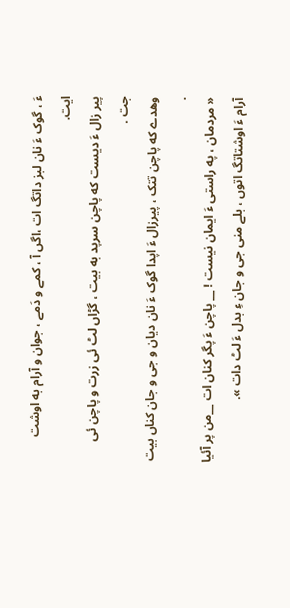ءَ ، گوک ءَ نان لبز داتگ ات ،اگں آ ، کمے و دَمے ، جوان و آرام به اوشت ایت.
پیر زال ءَ دیست که پاچن سرپد به بیت ، گڑاں لٹ ئی زرت و پاچن ئی جت .
وهدے که پاچن تتک ، پیرزال ءَ اپدا گوک ءَ نان دیان و جی و جان کناں بیت .
« مردمان ، په راستی ءَ ایمان نیست ! __ پاچن ءَ پگر کنان ات __من پر آئیا آرام ءَ اوشتاتگ اتوں ، بلے منی جی و جان ءِ بدل ءَ لٹ دات ».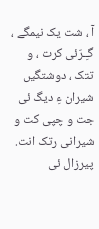آ ، شت یک نیمگے ، گـِـرّئی کرت ، و تتک ، دوشتگیں شیران ءِ دیگ ئی جت و چپی کت و شیرانی رتک انت. پیرزال ئی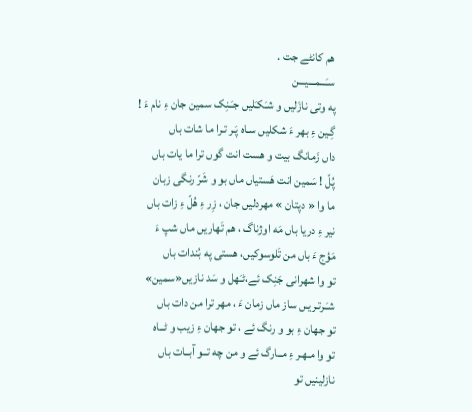هم کانٹے جت .
سـَـــمـــیـــن
په وتی نازَلیں و شـَکـَلیں جـَـنِک سمین جان ءِ نام ءَ !
گِـین ءِ بهر ءَ شکلیں سـاه پَـر تـرا ما شات باں
داں زَمانگ بیت و هست انت گوں ترا ما یات باں
پُلّ ! سَمین انت هَستیاں ماں بو و شَرّ رنگی زبان
ما وا « دپتان » مهردلیں جان ، زِر ءِ هُلّ ءِ زات باں
نیر ءِ دریا باں مَه اوژناگ ، هم تَهاریں ماں شپ ءَ
مَؤج ءَ باں من تَلوسوکیں، هستی په بُندات باں
تو وا شهرانی جَنِک ئے،ٹـَهل و سَد نازیں«سمین»
شـَـرتـریـں ساز ماں زمان ءَ ، مهر ترا من دات باں
تو جهان ءِ بو و رنگ ئے ، تو جهان ءِ زیب و ٹــاه
تو وا مـهـر ءِ مــارگ ئے و من چه تــو آبــات باں
نازلینیں تو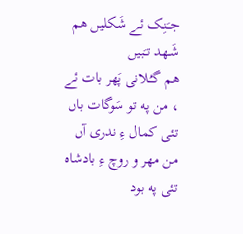جـَنِـک ئے شَکلیں هم شَـهد تـَبیں
هم گـُـلانی پَهر بات ئے ، من په تو سَوگات باں
تئی کمال ءِ ندری آں من مهر و روچ ءِ بادشاه
تئی په بود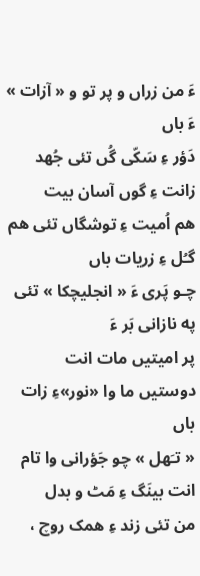ءَ من زراں و پر تو و « آزات » ءَ باں
دَؤر ءِ سَکّی گُں تئی جُهد زانت ءِ گوں آسان بیت
هم اُمیت ءِ توشگاں تئی هم گـُل ءِ زریات باں
چـو پَری ءَ « انجلیچکا » تئی په نازانی بَر ءَ
پر امیتیں مات انت دوستیں ما وا «نور»ءِ زات باں
« تـَهل » چو جَؤرانی وا تام انت بینَگ ءِ مَٹ و بدل
من تئی زند ءِ همک روچ ،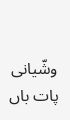وشّیانی پات باں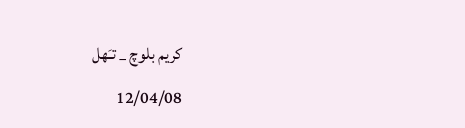کریم بلوچ _ تـَهل
12/04/08